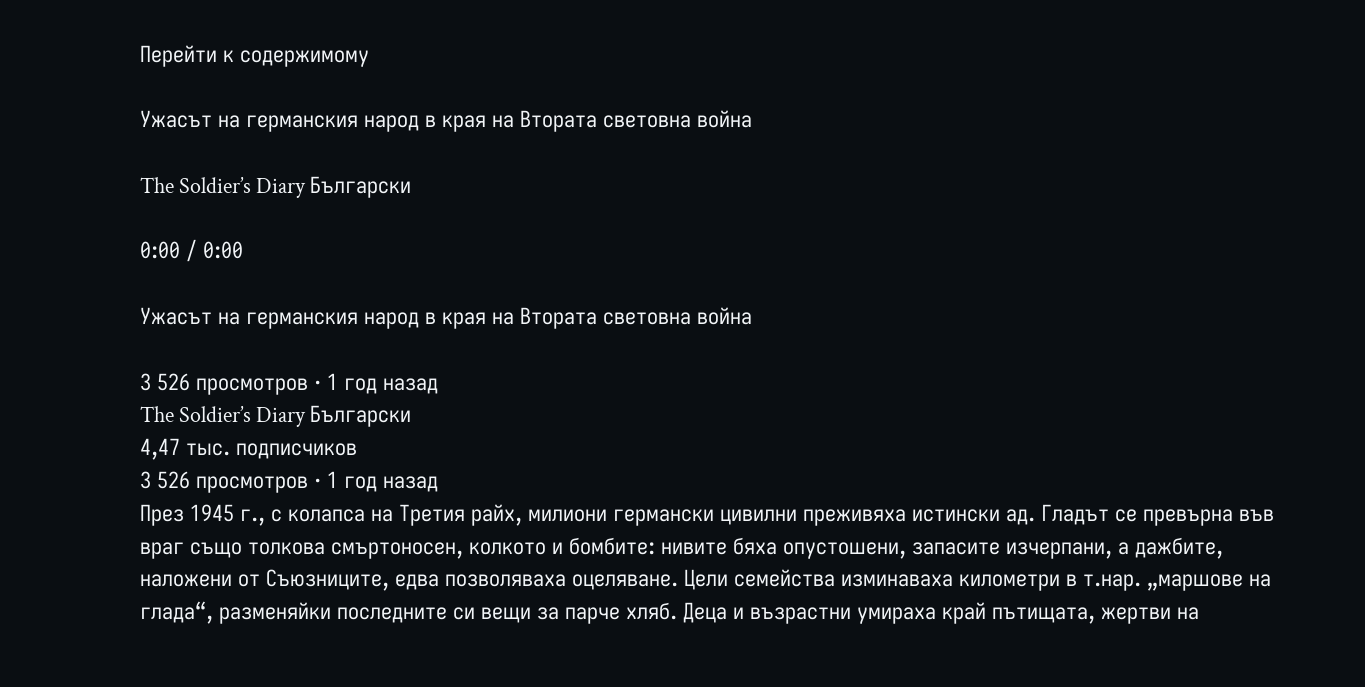Перейти к содержимому

Ужасът на германския народ в края на Втората световна война

The Soldier’s Diary Български

0:00 / 0:00

Ужасът на германския народ в края на Втората световна война

3 526 просмотров · 1 год назад
The Soldier’s Diary Български
4,47 тыс. подписчиков
3 526 просмотров · 1 год назад
През 1945 г., с колапса на Третия райх, милиони германски цивилни преживяха истински ад. Гладът се превърна във враг също толкова смъртоносен, колкото и бомбите: нивите бяха опустошени, запасите изчерпани, а дажбите, наложени от Съюзниците, едва позволяваха оцеляване. Цели семейства изминаваха километри в т.нар. „маршове на глада“, разменяйки последните си вещи за парче хляб. Деца и възрастни умираха край пътищата, жертви на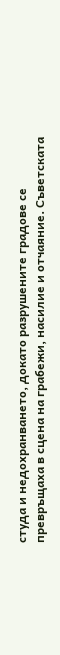студа и недохранването, докато разрушените градове се превръщаха в сцена на грабежи, насилие и отчаяние. Съветската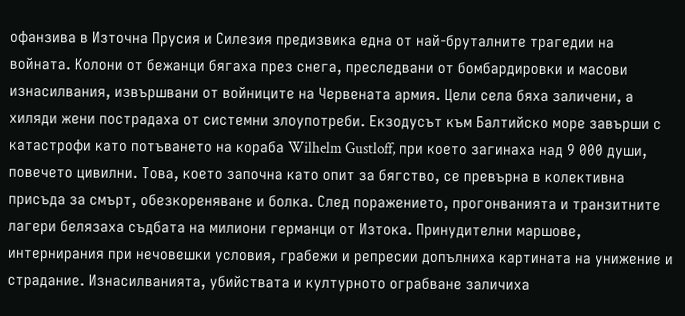офанзива в Източна Прусия и Силезия предизвика една от най-бруталните трагедии на войната. Колони от бежанци бягаха през снега, преследвани от бомбардировки и масови изнасилвания, извършвани от войниците на Червената армия. Цели села бяха заличени, а хиляди жени пострадаха от системни злоупотреби. Екзодусът към Балтийско море завърши с катастрофи като потъването на кораба Wilhelm Gustloff, при което загинаха над 9 000 души, повечето цивилни. Това, което започна като опит за бягство, се превърна в колективна присъда за смърт, обезкореняване и болка. След поражението, прогонванията и транзитните лагери белязаха съдбата на милиони германци от Изтока. Принудителни маршове, интернирания при нечовешки условия, грабежи и репресии допълниха картината на унижение и страдание. Изнасилванията, убийствата и културното ограбване заличиха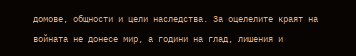домове, общности и цели наследства. За оцелелите краят на войната не донесе мир, а години на глад, лишения и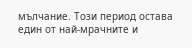мълчание. Този период остава един от най-мрачните и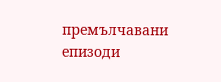премълчавани епизоди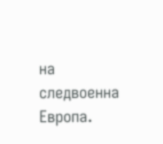на следвоенна Европа.